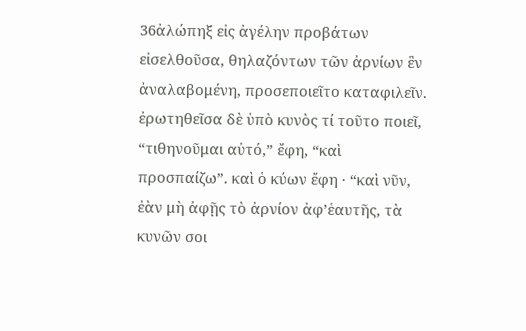36ἀλώπηξ εἰς ἀγέλην προβάτων εἰσελθοῦσα, θηλαζόντων τῶν ἀρνίων ἓν ἀναλαβομένη, προσεποιεῖτο καταφιλεῖν. ἐρωτηθεῖσα δὲ ὑπὸ κυνὸς τί τοῦτο ποιεῖ, “τιθηνοῦμαι αὐτό,” ἔφη, “καὶ προσπαίζω”. καὶ ὁ κύων ἔφη · “καὶ νῦν, ἐὰν μὴ ἀφῇς τὸ ἀρνίον ἀφ’ἑαυτῆς, τὰ κυνῶν σοι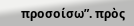προσοίσω”. πρὸς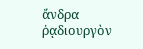ἄνδρα ῥᾳδιουργὸν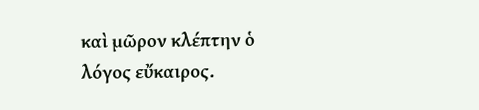καὶ μῶρον κλέπτην ὁ λόγος εὔκαιρος.